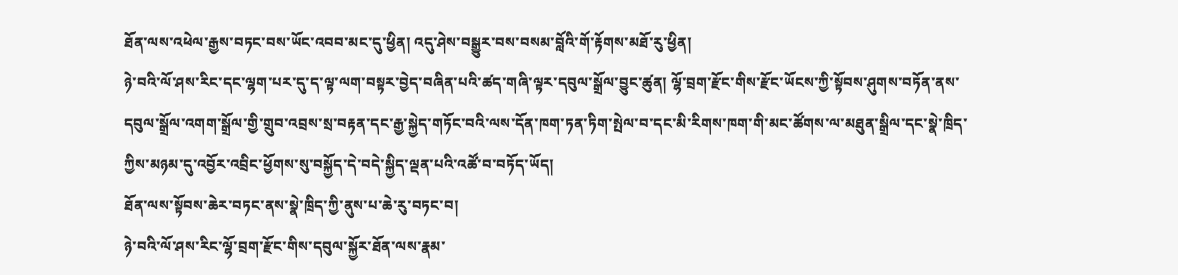ཐོན་ལས་འཕེལ་རྒྱས་བཏང་བས་ཡོང་འབབ་མང་དུ་ཕྱིན། འདུ་ཤེས་བསྒྱུར་བས་བསམ་བློའི་གོ་རྟོགས་མཐོ་རུ་ཕྱིན།
ཉེ་བའི་ལོ་ཤས་རིང་དང་ལྷག་པར་དུ་ད་ལྟ་ལག་བསྟར་བྱེད་བཞིན་པའི་ཚད་གཞི་ལྟར་དབུལ་སྒྲོལ་བྱུང་ཚུན། ལྷོ་བྲག་རྫོང་གིས་རྫོང་ཡོངས་ཀྱི་སྟོབས་ཤུགས་བཏོན་ནས་དབུལ་སྒྲོལ་འགག་སྒྲོལ་གྱི་གྲུབ་འབྲས་སྲ་བརྟན་དང་རྒྱ་སྐྱེད་གཏོང་བའི་ལས་དོན་ཁག་ཏན་ཏིག་སྤེལ་བ་དང་མི་རིགས་ཁག་གི་མང་ཚོགས་ལ་མཐུན་སྒྲིལ་དང་སྣེ་ཁྲིད་ཀྱིས་མཉམ་དུ་འབྱོར་འབྲིང་ཕྱོགས་སུ་བསྐྱོད་དེ་བདེ་སྐྱིད་ལྡན་པའི་འཚོ་བ་བཏོད་ཡོད།
ཐོན་ལས་སྟོབས་ཆེར་བཏང་ནས་སྣེ་ཁྲིད་ཀྱི་ནུས་པ་ཆེ་རུ་བཏང་བ།
ཉེ་བའི་ལོ་ཤས་རིང་ལྷོ་བྲག་རྫོང་གིས་དབུལ་སྐྱོར་ཐོན་ལས་རྣམ་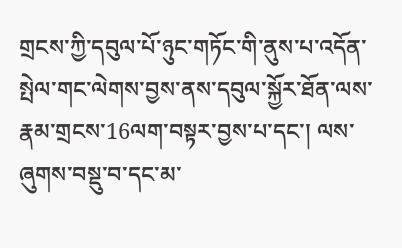གྲངས་ཀྱི་དབུལ་པོ་ཉུང་གཏོང་གི་ནུས་པ་འདོན་སྤེལ་གང་ལེགས་བྱས་ནས་དབུལ་སྐྱོར་ཐོན་ལས་རྣམ་གྲངས་16ལག་བསྟར་བྱས་པ་དང་། ལས་ཞུགས་བསྡུ་བ་དང་མ་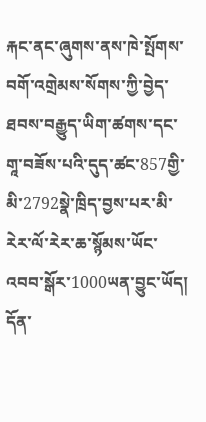རྐང་ནང་ཞུགས་ནས་ཁེ་སྤོགས་བགོ་འགྲེམས་སོགས་ཀྱི་བྱེད་ཐབས་བརྒྱུད་ཡིག་ཚགས་དང་གཱ་བཟོས་པའི་དུད་ཚང་857གྱི་མི་2792སྣེ་ཁྲིད་བྱས་པར་མི་རེར་ལོ་རེར་ཆ་སྙོམས་ཡོང་འབབ་སྒོར་1000ཡན་བྱུང་ཡོད།
དོན་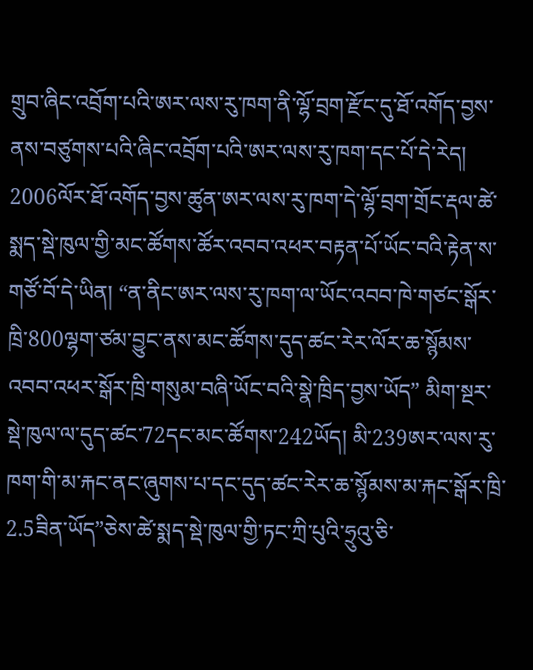གྲུབ་ཞིང་འབྲོག་པའི་ཨར་ལས་རུ་ཁག་ནི་ལྷོ་བྲག་རྫོང་དུ་ཐོ་འགོད་བྱས་ནས་བཙུགས་པའི་ཞིང་འབྲོག་པའི་ཨར་ལས་རུ་ཁག་དང་པོ་དེ་རེད། 2006ལོར་ཐོ་འགོད་བྱས་ཚུན་ཨར་ལས་རུ་ཁག་དེ་ལྷོ་བྲག་གྲོང་རྡལ་ཚེ་སྨད་སྡེ་ཁུལ་གྱི་མང་ཚོགས་ཚོར་འབབ་འཕར་བརྟན་པོ་ཡོང་བའི་རྟེན་ས་གཙོ་བོ་དེ་ཡིན། “ན་ནིང་ཨར་ལས་རུ་ཁག་ལ་ཡོང་འབབ་ཁེ་གཙང་སྒོར་ཁྲི་800ལྷག་ཙམ་བྱུང་ནས་མང་ཚོགས་དུད་ཚང་རེར་ལོར་ཆ་སྙོམས་འབབ་འཕར་སྒོར་ཁྲི་གསུམ་བཞི་ཡོང་བའི་སྣེ་ཁྲིད་བྱས་ཡོད” མིག་སྔར་སྡེ་ཁུལ་ལ་དུད་ཚང་72དང་མང་ཚོགས་242ཡོད། མི་239ཨར་ལས་རུ་ཁག་གི་མ་རྐང་ནང་ཞུགས་པ་དང་དུད་ཚང་རེར་ཆ་སྙོམས་མ་རྐང་སྒོར་ཁྲི་2.5ཟིན་ཡོད”ཅེས་ཚེ་སྨད་སྡེ་ཁུལ་གྱི་ཏང་ཀྲི་པུའི་ཧྲུའུ་ཅི་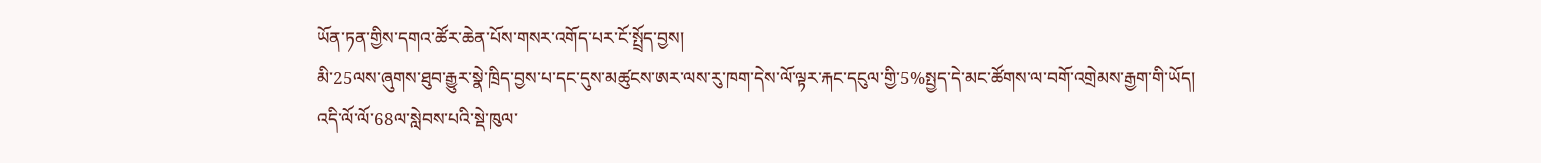ཡོན་ཏན་གྱིས་དགའ་ཚོར་ཆེན་པོས་གསར་འགོད་པར་ངོ་སྤྲོད་བྱས།
མི་25ལས་ཞུགས་ཐུབ་རྒྱུར་སྣེ་ཁྲིད་བྱས་པ་དང་དུས་མཚུངས་ཨར་ལས་རུ་ཁག་དེས་ལོ་ལྟར་རྐང་དངུལ་གྱི་5%སྤྱད་དེ་མང་ཚོགས་ལ་བགོ་འགྲེམས་རྒྱག་གི་ཡོད།
འདི་ལོ་ལོ་68ལ་སླེབས་པའི་སྡེ་ཁུལ་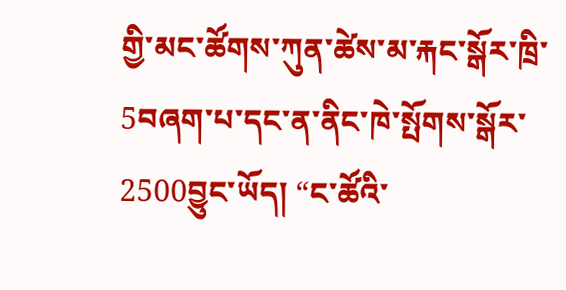གྱི་མང་ཚོགས་ཀུན་ཚེས་མ་རྐང་སྒོར་ཁྲི་5བཞག་པ་དང་ན་ནིང་ཁེ་སྤོགས་སྒོར་2500བྱུང་ཡོད། “ང་ཚོའི་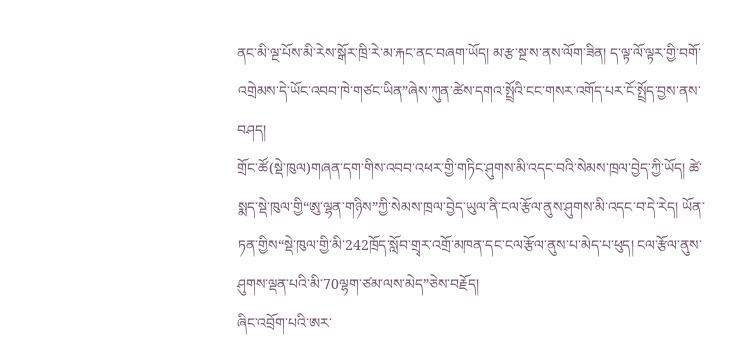ནང་མི་ལྔ་པོས་མི་རེས་སྒོར་ཁྲི་རེ་མ་རྐང་ནང་བཞག་ཡོད། མ་རྩ་སྔ་ས་ནས་ལོག་ཟིན། ད་ལྟ་ལོ་ལྟར་གྱི་བགོ་འགྲེམས་དེ་ཡོང་འབབ་ཁེ་གཙང་ཡིན”ཞེས་ཀུན་ཚེས་དགའ་སྤྲོའི་ངང་གསར་འགོད་པར་ངོ་སྤྲོད་བྱས་ནས་བཤད།
གྲོང་ཚོ(སྡེ་ཁུལ)གཞན་དག་གིས་འབབ་འཕར་གྱི་གཏིང་ཤུགས་མི་འདང་བའི་སེམས་ཁྲལ་བྱེད་ཀྱི་ཡོད། ཚེ་སྨད་སྡེ་ཁུལ་གྱི“ཨུ་ལྷན་གཉིས”ཀྱི་སེམས་ཁྲལ་བྱེད་ཡུལ་ནི་ངལ་རྩོལ་ནུས་ཤུགས་མི་འདང་བ་དེ་རེད། ཡོན་ཏན་གྱིས“སྡེ་ཁུལ་གྱི་མི་242ཁྲོད་སློབ་གྲྭར་འགྲོ་མཁན་དང་ངལ་རྩོལ་ནུས་པ་མེད་པ་ཕུད། ངལ་རྩོལ་ནུས་ཤུགས་ལྡན་པའི་མི་70ལྷག་ཙམ་ལས་མེད”ཅེས་བརྗོད།
ཞིང་འབྲོག་པའི་ཨར་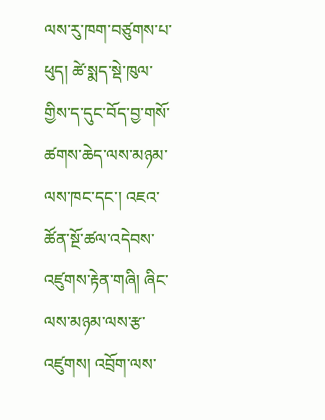ལས་རུ་ཁག་བཙུགས་པ་ཕུད། ཚེ་སྨད་སྡེ་ཁུལ་གྱིས་ད་དུང་བོད་བྱ་གསོ་ཚགས་ཆེད་ལས་མཉམ་ལས་ཁང་དང་། འཇའ་ཚོན་སྔོ་ཚལ་འདེབས་འཛུགས་རྟེན་གཞི། ཞིང་ལས་མཉམ་ལས་རྩ་འཛུགས། འབྲོག་ལས་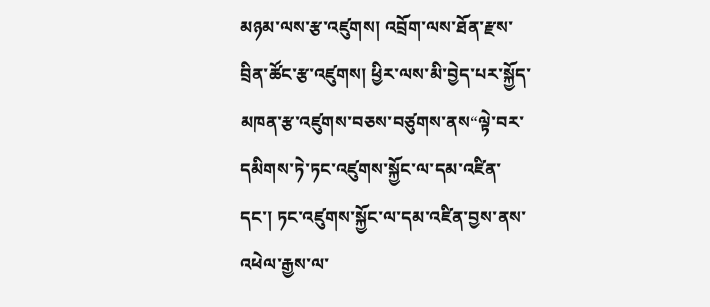མཉམ་ལས་རྩ་འཛུགས། འབྲོག་ལས་ཐོན་རྫས་བྲིན་ཚོང་རྩ་འཛུགས། ཕྱིར་ལས་མི་བྱེད་པར་སྐྱོད་མཁན་རྩ་འཛུགས་བཅས་བཙུགས་ནས“ལྟེ་བར་དམིགས་ཏེ་ཏང་འཛུགས་སྐྱོང་ལ་དམ་འཛིན་དང་། ཏང་འཛུགས་སྐྱོང་ལ་དམ་འཛིན་བྱས་ནས་འཕེལ་རྒྱས་ལ་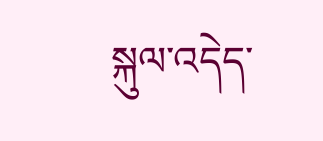སྐུལ་འདེད་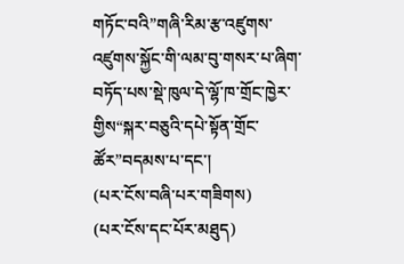གཏོང་བའི”གཞི་རིམ་རྩ་འཛུགས་འཛུགས་སྐྱོང་གི་ལམ་བུ་གསར་པ་ཞིག་བཏོད་པས་སྡེ་ཁུལ་དེ་ལྷོ་ཁ་གྲོང་ཁྱེར་གྱིས“སྐར་བཅུའི་དཔེ་སྟོན་གྲོང་ཚོར”བདམས་པ་དང་།
(པར་ངོས་བཞི་པར་གཟིགས)
(པར་ངོས་དང་པོར་མཐུད)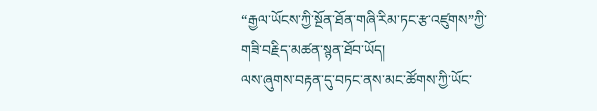“རྒྱལ་ཡོངས་ཀྱི་སྔོན་ཐོན་གཞི་རིམ་ཏང་རྩ་འཛུགས”ཀྱི་གཟི་བརྗིད་མཚན་སྙན་ཐོབ་ཡོད།
ལས་ཞུགས་བརྟན་དུ་བཏང་ནས་མང་ཚོགས་ཀྱི་ཡོང་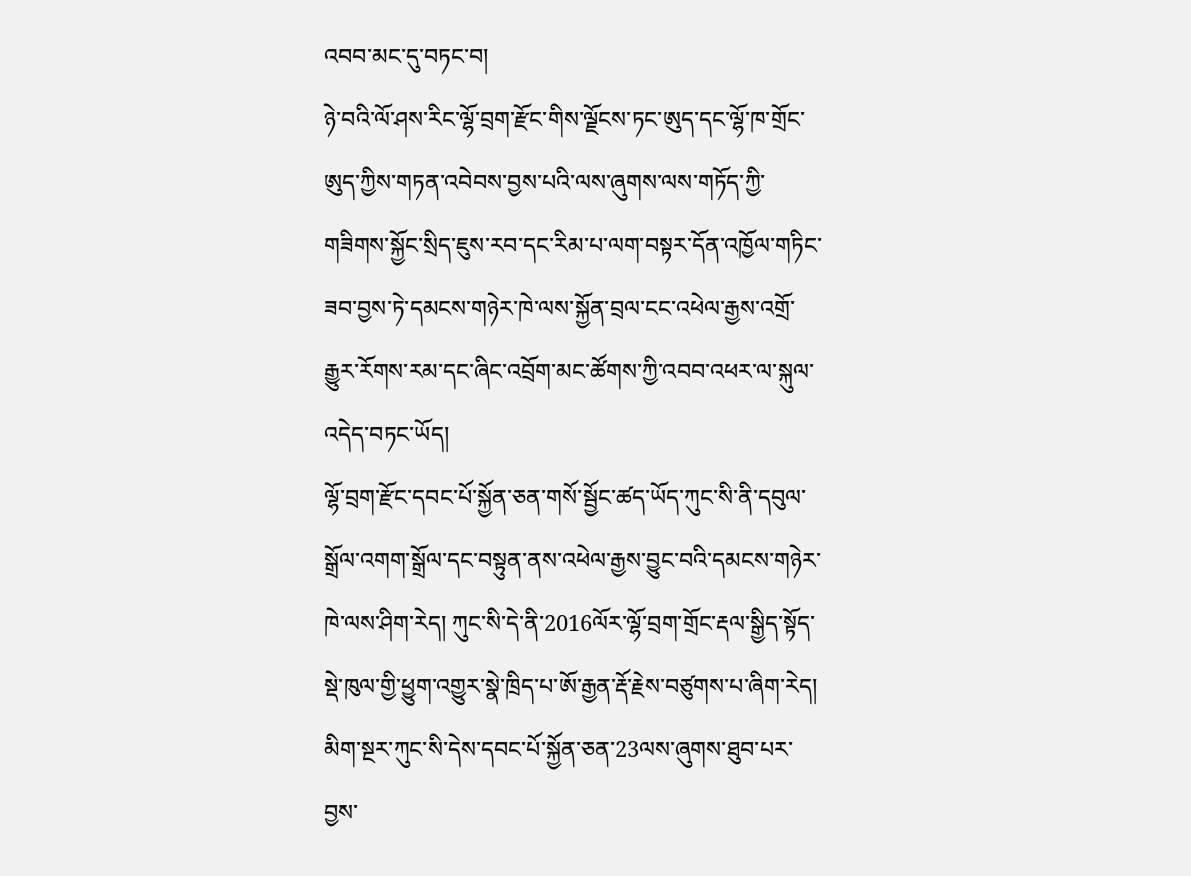འབབ་མང་དུ་བཏང་བ།
ཉེ་བའི་ལོ་ཤས་རིང་ལྷོ་བྲག་རྫོང་གིས་ལྗོངས་ཏང་ཨུད་དང་ལྷོ་ཁ་གྲོང་ཨུད་ཀྱིས་གཏན་འབེབས་བྱས་པའི་ལས་ཞུགས་ལས་གཏོད་ཀྱི་གཟིགས་སྐྱོང་སྲིད་ཇུས་རབ་དང་རིམ་པ་ལག་བསྟར་དོན་འཁྱོལ་གཏིང་ཟབ་བྱས་ཏེ་དམངས་གཉེར་ཁེ་ལས་སྐྱོན་བྲལ་ངང་འཕེལ་རྒྱས་འགྲོ་རྒྱུར་རོགས་རམ་དང་ཞིང་འབྲོག་མང་ཚོགས་ཀྱི་འབབ་འཕར་ལ་སྐུལ་འདེད་བཏང་ཡོད།
ལྷོ་བྲག་རྫོང་དབང་པོ་སྐྱོན་ཅན་གསོ་སྦྱོང་ཚད་ཡོད་ཀུང་སི་ནི་དབུལ་སྒྲོལ་འགག་སྒྲོལ་དང་བསྟུན་ནས་འཕེལ་རྒྱས་བྱུང་བའི་དམངས་གཉེར་ཁེ་ལས་ཤིག་རེད། ཀུང་སི་དེ་ནི་2016ལོར་ལྷོ་བྲག་གྲོང་རྡལ་སྒྱིད་སྟོད་སྡེ་ཁུལ་གྱི་ཕྱུག་འགྱུར་སྣེ་ཁྲིད་པ་ཨོ་རྒྱན་རྡོ་རྗེས་བཙུགས་པ་ཞིག་རེད།
མིག་སྔར་ཀུང་སི་དེས་དབང་པོ་སྐྱོན་ཅན་23ལས་ཞུགས་ཐུབ་པར་བྱས་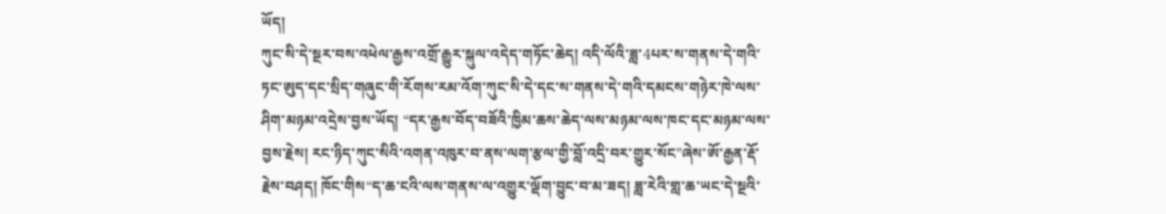ཡོད།
ཀུང་སི་དེ་སྔར་བས་འཕེལ་རྒྱས་འགྲོ་རྒྱུར་སྐུལ་འདེད་གཏོང་ཆེད། འདི་ལོའི་ཟླ་4པར་ས་གནས་དེ་གའི་ཏང་ཨུད་དང་སྲིད་གཞུང་གི་རོགས་རམ་འོག་ཀུང་སི་དེ་དང་ས་གནས་དེ་གའི་དམངས་གཉེར་ཁེ་ལས་ཤིག་མཉམ་འདྲེས་བྱས་ཡོད། “དར་རྒྱས་བོད་བཟོའི་ཁྱིམ་ཆས་ཆེད་ལས་མཉམ་ལས་ཁང་དང་མཉམ་ལས་བྱས་རྗེས། རང་ཉིད་ཀུང་སིའི་འགན་འཁུར་བ་ནས་ལག་རྩལ་གྱི་བློ་འདྲི་བར་གྱུར་སོང”ཞེས་ཨོ་རྒྱན་རྡོ་རྗེས་བཤད། ཁོང་གིས“ད་ཆ་ངའི་ལས་གནས་ལ་འགྱུར་ལྡོག་བྱུང་བ་མ་ཟད། ཟླ་རེའི་གླ་ཆ་ཡང་དེ་སྔའི་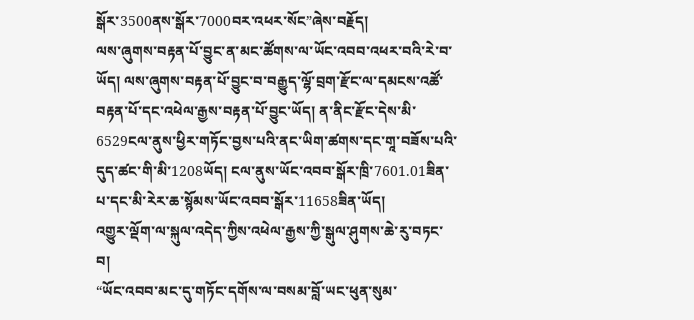སྒོར་3500ནས་སྒོར་7000བར་འཕར་སོང”ཞེས་བརྗོད།
ལས་ཞུགས་བརྟན་པོ་བྱུང་ན་མང་ཚོགས་ལ་ཡོང་འབབ་འཕར་བའི་རེ་བ་ཡོད། ལས་ཞུགས་བརྟན་པོ་བྱུང་བ་བརྒྱུད་ལྷོ་བྲག་རྫོང་ལ་དམངས་འཚོ་བརྟན་པོ་དང་འཕེལ་རྒྱས་བརྟན་པོ་བྱུང་ཡོད། ན་ནིང་རྫོང་དེས་མི་6529ངལ་ནུས་ཕྱིར་གཏོང་བྱས་པའི་ནང་ཡིག་ཚགས་དང་གཱ་བཟོས་པའི་དུད་ཚང་གི་མི་1208ཡོད། ངལ་ནུས་ཡོང་འབབ་སྒོར་ཁྲི་7601.01ཟིན་པ་དང་མི་རེར་ཆ་སྙོམས་ཡོང་འབབ་སྒོར་11658ཟིན་ཡོད།
འགྱུར་ལྡོག་ལ་སྐུལ་འདེད་ཀྱིས་འཕེལ་རྒྱས་ཀྱི་སྒུལ་ཤུགས་ཆེ་རུ་བཏང་བ།
“ཡོང་འབབ་མང་དུ་གཏོང་དགོས་ལ་བསམ་བློ་ཡང་ཕུན་སུམ་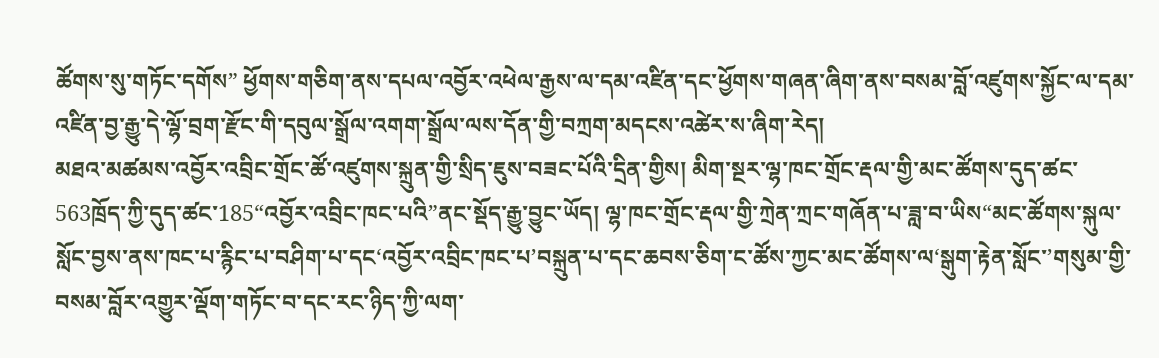ཚོགས་སུ་གཏོང་དགོས” ཕྱོགས་གཅིག་ནས་དཔལ་འབྱོར་འཕེལ་རྒྱས་ལ་དམ་འཛིན་དང་ཕྱོགས་གཞན་ཞིག་ནས་བསམ་བློ་འཛུགས་སྐྱོང་ལ་དམ་འཛིན་བྱ་རྒྱུ་དེ་ལྷོ་བྲག་རྫོང་གི་དབུལ་སྒྲོལ་འགག་སྒྲོལ་ལས་དོན་གྱི་བཀྲག་མདངས་འཚེར་ས་ཞིག་རེད།
མཐའ་མཚམས་འབྱོར་འབྲིང་གྲོང་ཚོ་འཛུགས་སྐྲུན་གྱི་སྲིད་ཇུས་བཟང་པོའི་དྲིན་གྱིས། མིག་སྔར་ལྷ་ཁང་གྲོང་རྡལ་གྱི་མང་ཚོགས་དུད་ཚང་563ཁྲོད་ཀྱི་དུད་ཚང་185“འབྱོར་འབྲིང་ཁང་པའི”ནང་སྡོད་རྒྱུ་བྱུང་ཡོད། ལྷ་ཁང་གྲོང་རྡལ་གྱི་ཀྲེན་ཀྲང་གཞོན་པ་ཟླ་བ་ཡིས“མང་ཚོགས་སྐུལ་སློང་བྱས་ནས་ཁང་པ་རྙིང་པ་བཤིག་པ་དང‘འབྱོར་འབྲིང་ཁང་པ’བསྐྲུན་པ་དང་ཆབས་ཅིག་ང་ཚོས་ཀྱང་མང་ཚོགས་ལ‘སྒུག་རྟེན་སློང་’གསུམ་གྱི་བསམ་བློར་འགྱུར་ལྡོག་གཏོང་བ་དང་རང་ཉིད་ཀྱི་ལག་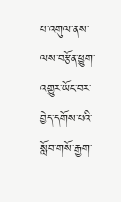པ་འགུལ་ནས་ལས་བརྩོན་ཕྱུག་འགྱུར་ཡོང་བར་བྱེད་དགོས་པའི་སློབ་གསོ་རྒྱག་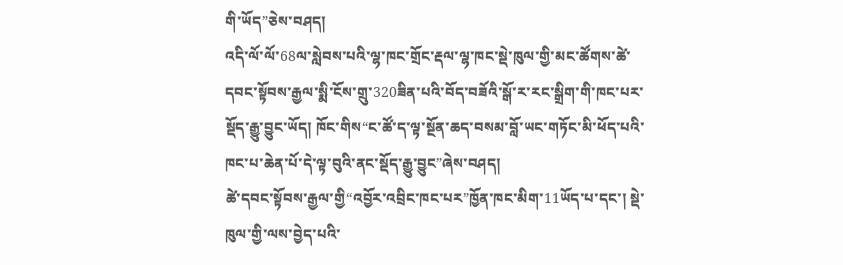གི་ཡོད”ཅེས་བཤད།
འདི་ལོ་ལོ་68ལ་སླེབས་པའི་ལྷ་ཁང་གྲོང་རྡལ་ལྷ་ཁང་སྡེ་ཁུལ་གྱི་མང་ཚོགས་ཚེ་དབང་སྟོབས་རྒྱལ་སྨི་ངོས་གྲུ་320ཟིན་པའི་བོད་བཟོའི་སྒོ་ར་རང་སྒྲིག་གི་ཁང་པར་སྡོད་རྒྱུ་བྱུང་ཡོད། ཁོང་གིས“ང་ཚོ་ད་ལྟ་སྔོན་ཆད་བསམ་བློ་ཡང་གཏོང་མི་ཕོད་པའི་ཁང་པ་ཆེན་པོ་དེ་ལྟ་བུའི་ནང་སྡོད་རྒྱུ་བྱུང”ཞེས་བཤད།
ཚེ་དབང་སྟོབས་རྒྱལ་གྱི“འབྱོར་འབྲིང་ཁང་པར”ཁྱོན་ཁང་མིག་11ཡོད་པ་དང་། སྡེ་ཁུལ་གྱི་ལས་བྱེད་པའི་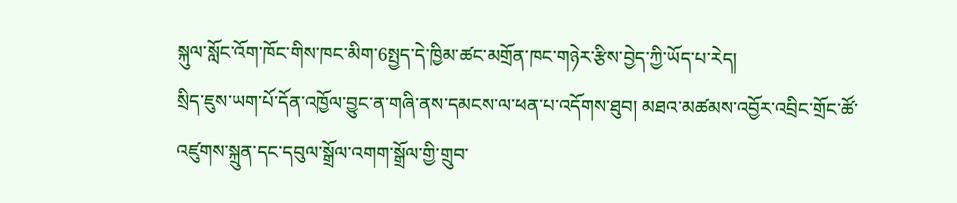སྐུལ་སློང་འོག་ཁོང་གིས་ཁང་མིག་6སྤྱད་དེ་ཁྱིམ་ཚང་མགྲོན་ཁང་གཉེར་རྩིས་བྱེད་ཀྱི་ཡོད་པ་རེད།
སྲིད་ཇུས་ཡག་པོ་དོན་འཁྱོལ་བྱུང་ན་གཞི་ནས་དམངས་ལ་ཕན་པ་འདོགས་ཐུབ། མཐའ་མཚམས་འབྱོར་འབྲིང་གྲོང་ཚོ་འཛུགས་སྐྲུན་དང་དབུལ་སྒྲོལ་འགག་སྒྲོལ་གྱི་གྲུབ་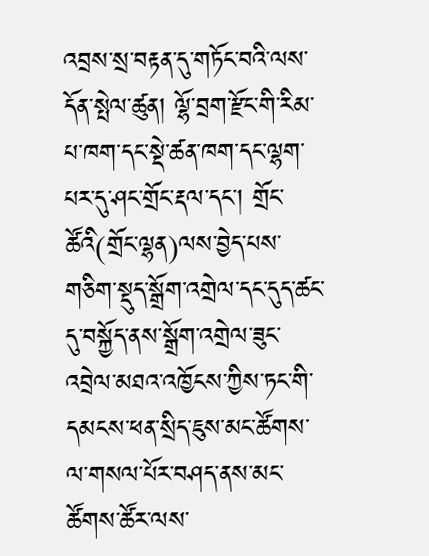འབྲས་སྲ་བརྟན་དུ་གཏོང་བའི་ལས་དོན་སྤེལ་ཚུན། ལྷོ་བྲག་རྫོང་གི་རིམ་པ་ཁག་དང་སྡེ་ཚན་ཁག་དང་ལྷག་པར་དུ་ཤང་གྲོང་རྡལ་དང་། གྲོང་ཚོའི(གྲོང་ལྷན)ལས་བྱེད་པས་གཅིག་སྡུད་སྒྲོག་འགྲེལ་དང་དུད་ཚང་དུ་བསྐྱོད་ནས་སྒྲོག་འགྲེལ་ཟུང་འབྲེལ་མཐའ་འཁྱོངས་ཀྱིས་ཏང་གི་དམངས་ཕན་སྲིད་ཇུས་མང་ཚོགས་ལ་གསལ་པོར་བཤད་ནས་མང་ཚོགས་ཚོར་ལས་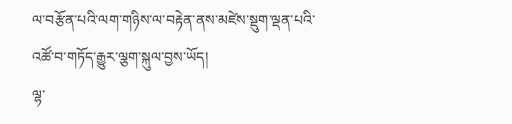ལ་བརྩོན་པའི་ལག་གཉིས་ལ་བརྟེན་ནས་མཛེས་སྡུག་ལྡན་པའི་འཚོ་བ་གཏོད་རྒྱུར་ལྕག་སྐུལ་བྱས་ཡོད།
ལྷ་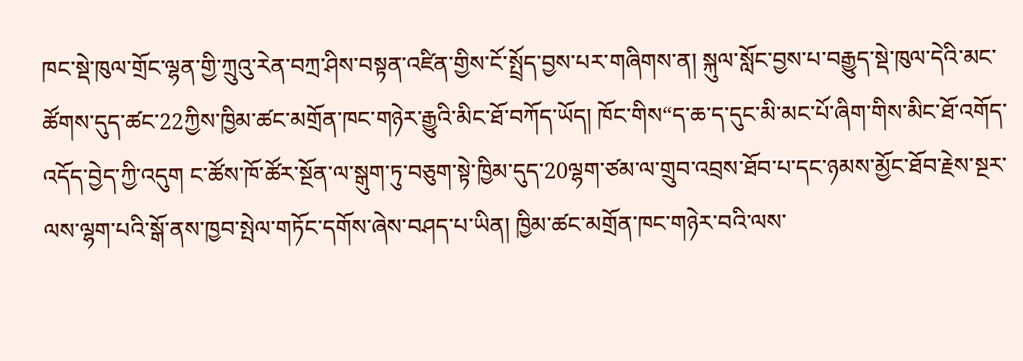ཁང་སྡེ་ཁུལ་གྲོང་ལྷན་གྱི་ཀྲུའུ་རེན་བཀྲ་ཤིས་བསྟན་འཛིན་གྱིས་ངོ་སྤྲོད་བྱས་པར་གཞིགས་ན། སྐུལ་སློང་བྱས་པ་བརྒྱུད་སྡེ་ཁུལ་དེའི་མང་ཚོགས་དུད་ཚང་22ཀྱིས་ཁྱིམ་ཚང་མགྲོན་ཁང་གཉེར་རྒྱུའི་མིང་ཐོ་བཀོད་ཡོད། ཁོང་གིས“ད་ཆ་ད་དུང་མི་མང་པོ་ཞིག་གིས་མིང་ཐོ་འགོད་འདོད་བྱེད་ཀྱི་འདུག ང་ཚོས་ཁོ་ཚོར་སྔོན་ལ་སྒུག་ཏུ་བཅུག་སྟེ་ཁྱིམ་དུད་20ལྷག་ཙམ་ལ་གྲུབ་འབྲས་ཐོབ་པ་དང་ཉམས་མྱོང་ཐོབ་རྗེས་སྔར་ལས་ལྷག་པའི་སྒོ་ནས་ཁྱབ་སྤེལ་གཏོང་དགོས་ཞེས་བཤད་པ་ཡིན། ཁྱིམ་ཚང་མགྲོན་ཁང་གཉེར་བའི་ལས་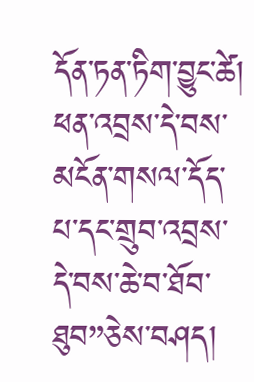དོན་ཏན་ཏིག་བྱུང་ཚེ། ཕན་འབྲས་དེ་བས་མངོན་གསལ་དོད་པ་དང་གྲུབ་འབྲས་དེ་བས་ཆེ་བ་ཐོབ་ཐུབ”ཅེས་བཤད།